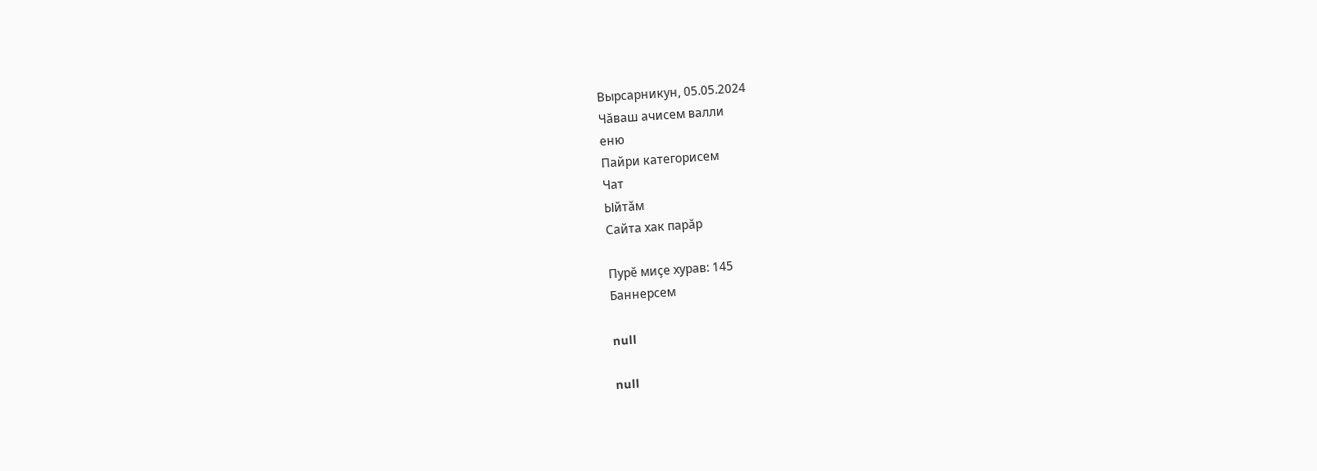Вырсарникун, 05.05.2024
Чăваш ачисем валли
еню
Пайри категорисем
Чат
Ыйтăм
Сайта хак парăр

Пурĕ миçе хурав: 145
Баннерсем

null

null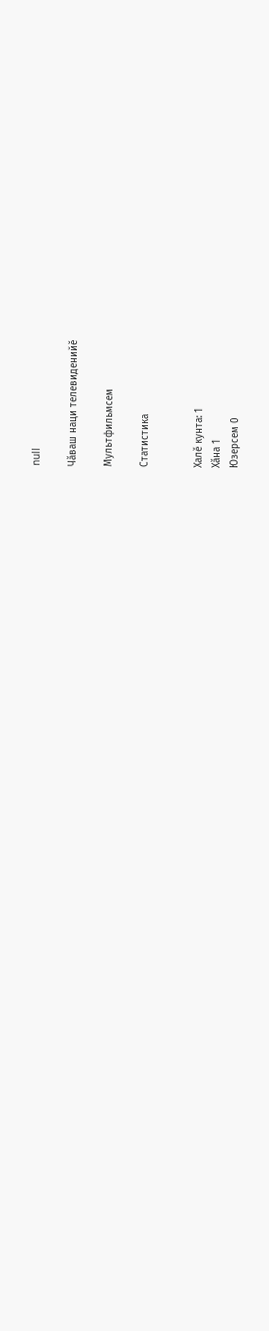null

Чăваш наци телевиденийĕ

Мультфильмсем

Статистика


Халĕ кунта: 1
Хăна 1
Юзерсем 0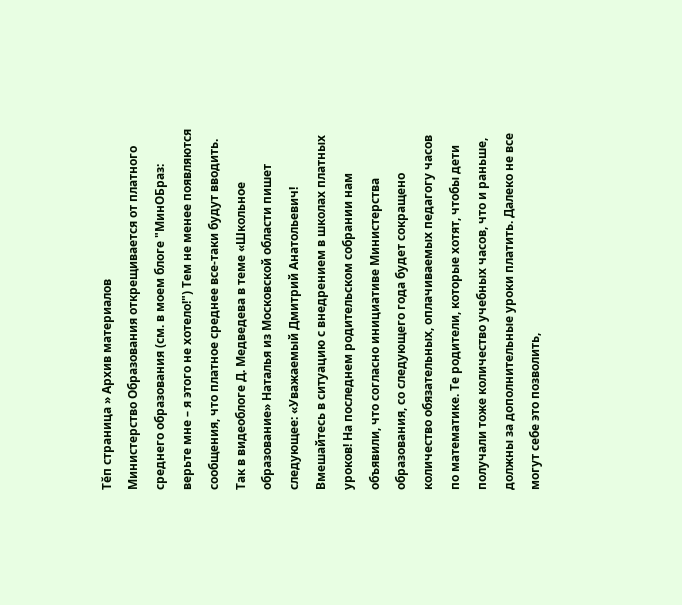Тĕп страница » Архив материалов
Министерство Образования открещивается от платного среднего образования (см. в моем блоге "МинОБраз: верьте мне – я этого не хотело!") Тем не менее появляются сообщения, что платное среднее все-таки будут вводить. Так в видеоблоге Д. Медведева в теме «Школьное образование» Наталья из Московской области пишет следующее: «Уважаемый Дмитрий Анатольевич! Вмешайтесь в ситуацию с внедрением в школах платных уроков! На последнем родительском собрании нам объявили, что согласно инициативе Министерства образования, со следующего года будет сокращено количество обязательных, оплачиваемых педагогу часов по математике. Те родители, которые хотят, чтобы дети получали тоже количество учебных часов, что и раньше, должны за дополнительные уроки платить. Далеко не все могут себе это позволить,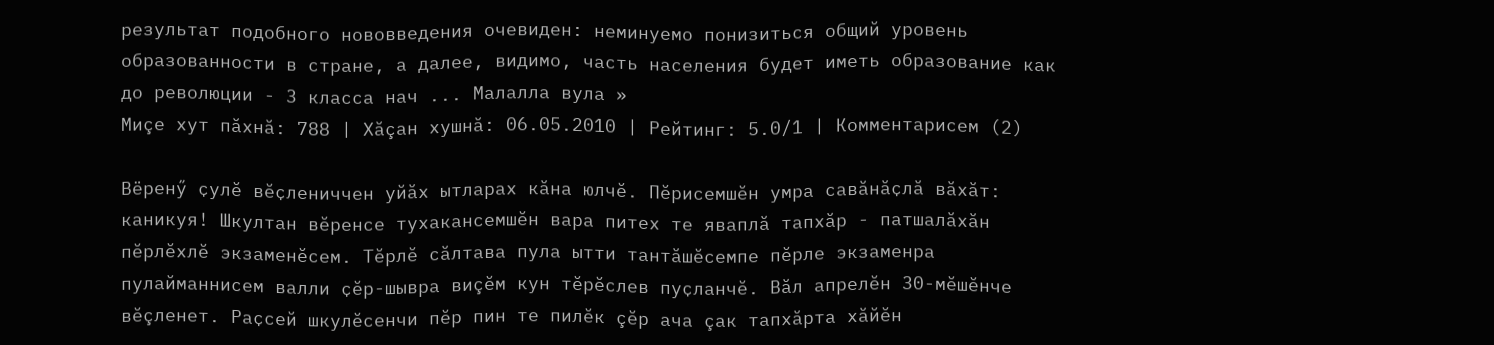результат подобного нововведения очевиден: неминуемо понизиться общий уровень образованности в стране, а далее, видимо, часть населения будет иметь образование как до революции - 3 класса нач ... Малалла вула »
Миçе хут пăхнă: 788 | Хăçан хушнă: 06.05.2010 | Рейтинг: 5.0/1 | Комментарисем (2)

Вёренӳ ҫулӗ вӗҫлениччен уйӑх ытларах кӑна юлчӗ. Пӗрисемшӗн умра савӑнӑҫлӑ вӑхӑт: каникуя! Шкултан вӗренсе тухакансемшӗн вара питех те яваплӑ тапхӑр - патшалӑхӑн пӗрлӗхлӗ экзаменӗсем. Тӗрлӗ сӑлтава пула ытти тантӑшӗсемпе пӗрле экзаменра пулайманнисем валли ҫӗр-шывра виçӗм кун тӗрӗслев пуҫланчӗ. Вӑл апрелӗн 30-мӗшӗнче вӗçленет. Раҫсей шкулӗсенчи пӗр пин те пилӗк çӗр ача çак тапхӑрта хӑйӗн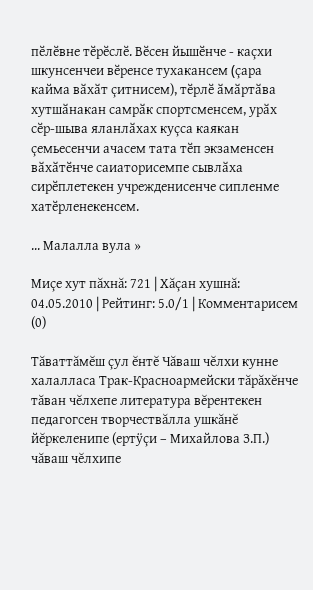пӗлӗвне тӗрӗслӗ. Вӗсен йышӗнче - каçхи шкунсенчеи вӗренсе тухакансем (çара кайма вӑхӑт çитнисем), тӗрлӗ ӑмӑртӑва хутшӑнакан самрӑк спортсменсем, урӑх сӗр-шыва яланлӑхах куçса каякан çемьесенчи ачасем тата тӗп экзаменсен вӑхӑтӗнче саиаторисемпе сывлӑха сирӗплетекен учрежденисенче сипленме хатӗрленекенсем.

... Малалла вула »

Миçе хут пăхнă: 721 | Хăçан хушнă: 04.05.2010 | Рейтинг: 5.0/1 | Комментарисем (0)

Тăваттăмĕш çул ĕнтĕ Чăваш чĕлхи кунне халалласа Трак-Красноармейски тăрăхĕнче тăван чĕлхепе литература вĕрентекен педагогсен творчествăлла ушкăнĕ йĕркеленипе (ертÿçи – Михайлова З.П.) чăваш чĕлхипе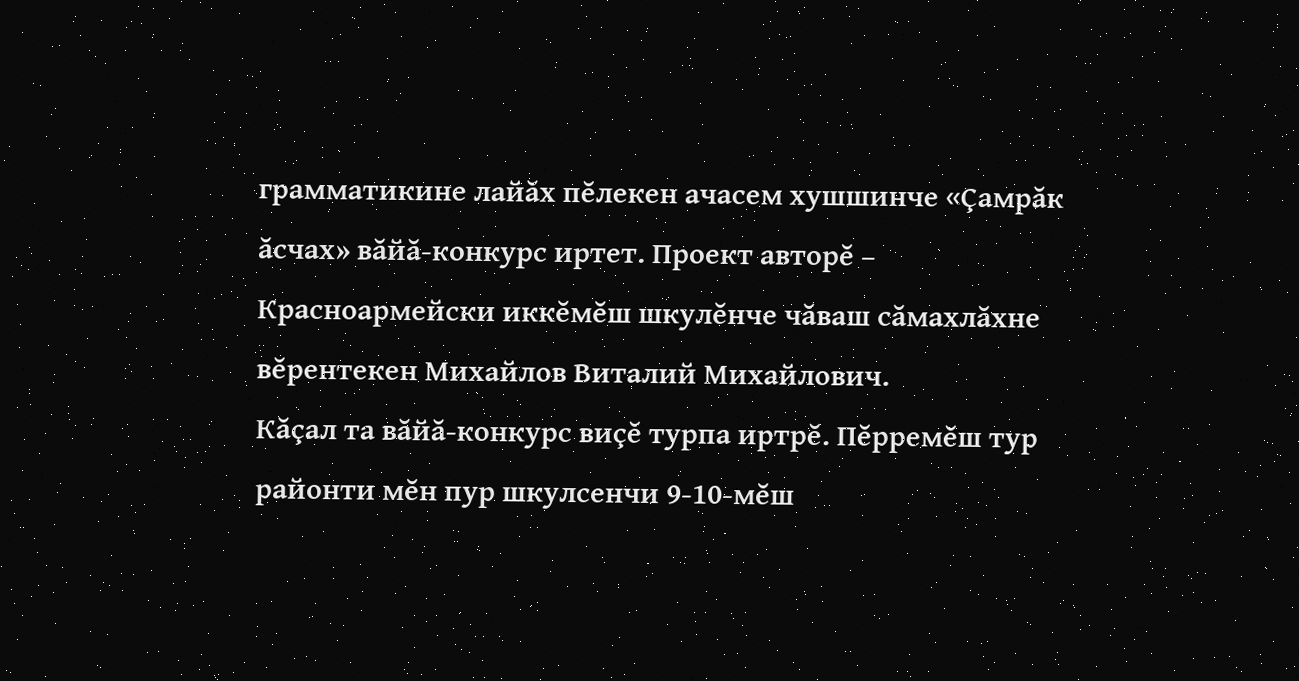грамматикине лайăх пĕлекен ачасем хушшинче «Çамрăк ăсчах» вăйă-конкурс иртет. Проект авторĕ – Красноармейски иккĕмĕш шкулĕнче чăваш сăмахлăхне вĕрентекен Михайлов Виталий Михайлович.
Кăçал та вăйă-конкурс виçĕ турпа иртрĕ. Пĕрремĕш тур районти мĕн пур шкулсенчи 9-10-мĕш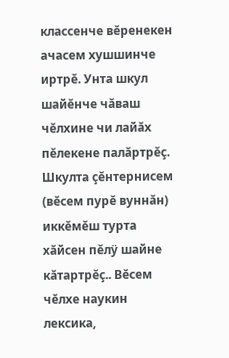классенче вĕренекен ачасем хушшинче иртрĕ. Унта шкул шайĕнче чăваш чĕлхине чи лайăх пĕлекене палăртрĕç. Шкулта çĕнтернисем (вĕсем пурĕ вуннăн) иккĕмĕш турта хăйсен пĕлÿ шайне кăтартрĕç.. Вĕсем чĕлхе наукин лексика,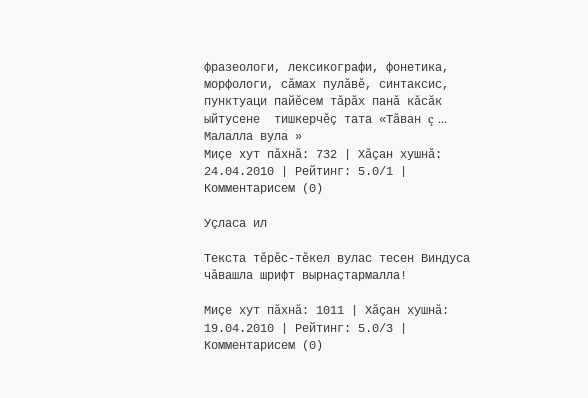фразеологи, лексикографи, фонетика, морфологи, сăмах пулăвĕ, синтаксис, пунктуаци пайĕсем тăрăх панă кăсăк ыйтусене  тишкерчĕç тата «Тăван ç ... Малалла вула »
Миçе хут пăхнă: 732 | Хăçан хушнă: 24.04.2010 | Рейтинг: 5.0/1 | Комментарисем (0)

Уçласа ил

Текста тĕрĕс-тĕкел вулас тесен Виндуса чăвашла шрифт вырнаçтармалла!

Миçе хут пăхнă: 1011 | Хăçан хушнă: 19.04.2010 | Рейтинг: 5.0/3 | Комментарисем (0)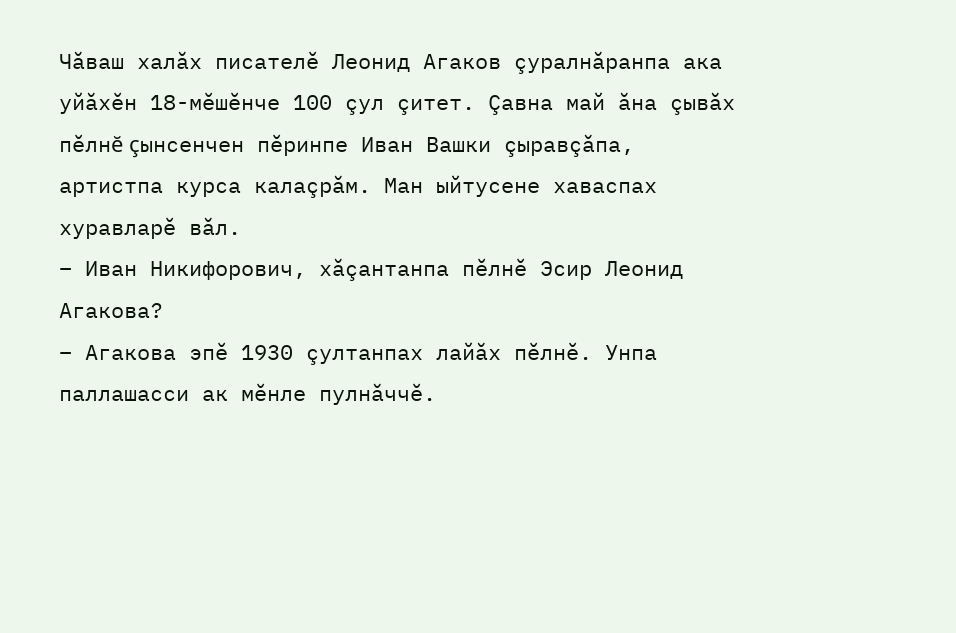Чăваш халăх писателĕ Леонид Агаков çуралнăранпа ака уйăхĕн 18-мĕшĕнче 100 çул çитет. Çавна май ăна çывăх пĕлнĕ çынсенчен пĕринпе Иван Вашки çыравçăпа, артистпа курса калаçрăм. Ман ыйтусене хаваспах хуравларĕ вăл.
– Иван Никифорович, хăçантанпа пĕлнĕ Эсир Леонид Агакова?
– Агакова эпĕ 1930 çултанпах лайăх пĕлнĕ. Унпа паллашасси ак мĕнле пулнăччĕ.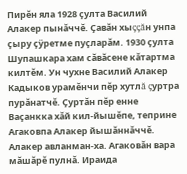Пирĕн яла 1928 çулта Василий Алакер пынăччĕ. Çавăн хыççăн унпа çыру çÿретме пуçларăм. 1930 çулта Шупашкара хам сăвăсене кăтартма килтĕм. Ун чухне Василий Алакер Кадыков урамĕнчи пĕр хутлă çуртра пурăнатчĕ. Çуртăн пĕр енне Ваçанкка хăй кил-йышĕпе, теприне Агаковпа Алакер йышăннăччĕ. Алакер авланман-ха. Агаковăн вара мăшăрĕ пулнă. Ираида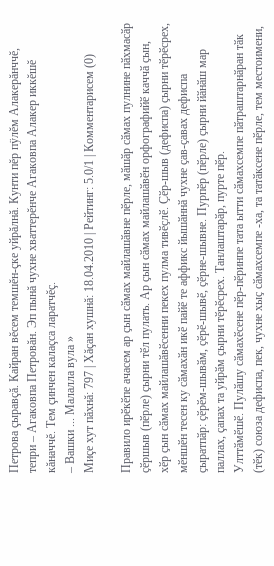Петрова çыравçă. Кайран вĕсем темшĕн-çке уйрăлнă. Кунти пĕр пÿлĕм Алакерăнччĕ, тепри – Агаковпа Петровăн. Эп пынă чухне хваттерĕнче Агаковпа Алакер иккĕшĕ кăначчĕ. Тем çинчен калаçса ларатчĕç.
– Вашки ... Малалла вула »
Миçе хут пăхнă: 797 | Хăçан хушнă: 18.04.2010 | Рейтинг: 5.0/1 | Комментарисем (0)

Правило ирӗкӗпе ачасем ар ҫын сӑмах майлашӑвне пӗрле, мӑшӑр сӑмах пулнине пӑхмасӑр ҫӗршыв (пӗрле) ҫырни тӗл пулать. Ар ҫын сӑмах майлашӑвӗн орфографийӗ каччӑ ҫын, хӗр ҫын сӑмах майлашӑвӗсенни пекех пулма тивӗҫлӗ. Ҫӗр-шыв (дефиспа) ҫырни тӗрӗсрех, мӗншӗн тесен ку сӑмахӑн икӗ пайӗ те аффикс йышӑннӑ чухне ҫав-ҫавах дефиспа ҫыратпӑр: ҫӗрӗм-шывӑм, ҫӗрӗ-шывӗ, ҫӗрне-шывне. Пурпӗр (пӗрле) ҫырни йӑнӑш мар паллах, çапах та уйрӑм ҫырни тӗрӗсрех. Танлаштарӑр, пурте пӗр.
Улттӑмӗшӗ. Пулӑшу сӑмахӗсене пӗр-пӗринпе тата ытти сӑмахсемпе пӑтраштарнӑран тӑк (тӗк) союза дефиспа, пек, чухне хыҫ сӑмахсемпе -ха, та татӑксене пӗрле, тем местоимени,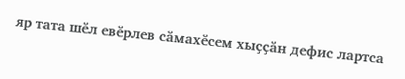яр тата шӗл евӗрлев сӑмахӗсем хыҫҫӑн дефис лартса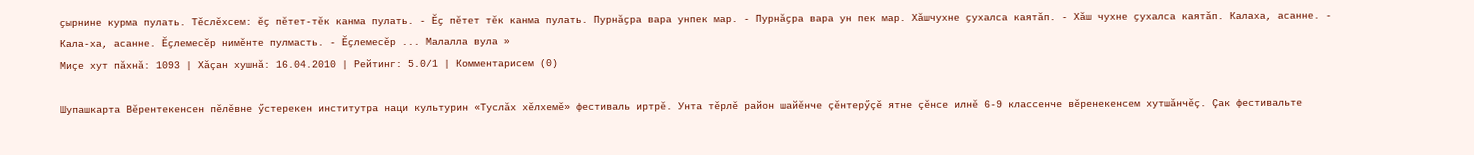ҫырнине курма пулать. Тӗслӗхсем: ӗҫ пӗтет-тӗк канма пулать. - Ӗҫ пӗтет тӗк канма пулать. Пурнӑҫра вара унпек мар. - Пурнӑҫра вара ун пек мар. Хӑшчухне ҫухалса каятӑп. - Хӑш чухне ҫухалса каятӑп. Калаха, асанне. - Кала-ха, асанне. Ӗҫлемесӗр нимӗнте пулмасть. - Ӗҫлемесӗр ... Малалла вула »
Миçе хут пăхнă: 1093 | Хăçан хушнă: 16.04.2010 | Рейтинг: 5.0/1 | Комментарисем (0)

Шупашкарта Вĕрентекенсен пĕлĕвне ӳстерекен институтра наци культурин «Туслăх хĕлхемĕ» фестиваль иртрĕ. Унта тĕрлĕ район шайĕнче çĕнтерӳçĕ ятне çĕнсе илнĕ 6-9 классенче вĕренекенсем хутшăнчĕç. Çак фестивальте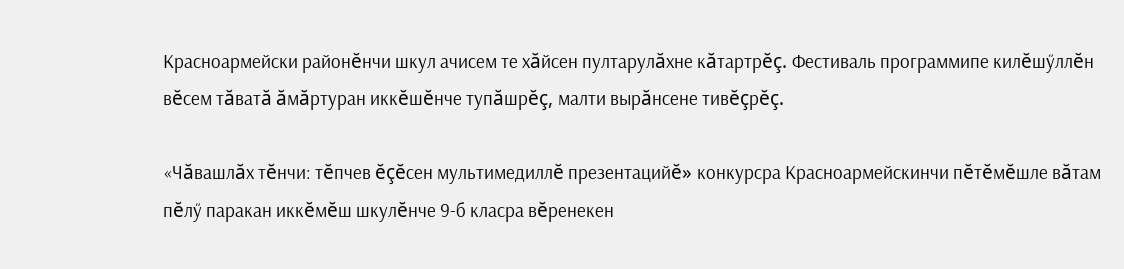Красноармейски районĕнчи шкул ачисем те хăйсен пултарулăхне кăтартрĕç. Фестиваль программипе килĕшӳллĕн вĕсем тăватă ăмăртуран иккĕшĕнче тупăшрĕç, малти вырăнсене тивĕçрĕç.

«Чăвашлăх тĕнчи: тĕпчев ĕçĕсен мультимедиллĕ презентацийĕ» конкурсра Красноармейскинчи пĕтĕмĕшле вăтам пĕлӳ паракан иккĕмĕш шкулĕнче 9-б класра вĕренекен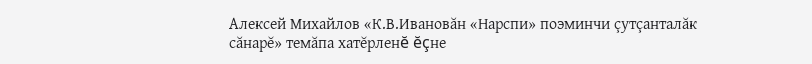Алексей Михайлов «К.В.Ивановăн «Нарспи» поэминчи çутçанталăк сăнарĕ» темăпа хатĕрленĕ ĕçне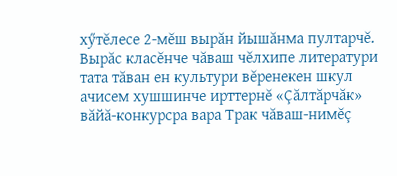хӳтĕлесе 2-мĕш вырăн йышăнма пултарчĕ. Вырăс класĕнче чăваш чĕлхипе литератури тата тăван ен культури вĕренекен шкул ачисем хушшинче ирттернĕ «Çăлтăрчăк» вăйă-конкурсра вара Трак чăваш-нимĕç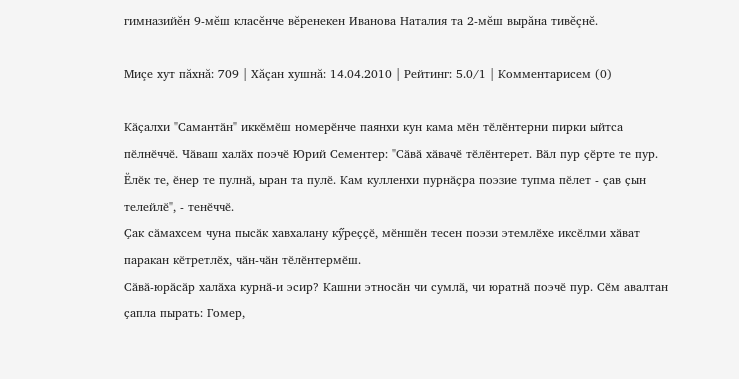гимназийĕн 9-мĕш класĕнче вĕренекен Иванова Наталия та 2-мĕш вырăна тивĕçнĕ.

Миçе хут пăхнă: 709 | Хăçан хушнă: 14.04.2010 | Рейтинг: 5.0/1 | Комментарисем (0)

Кӑҫалхи "Самантӑн" иккӗмӗш номерӗнче паянхи кун кама мӗн тӗлӗнтерни пирки ыйтса пӗлнӗччӗ. Чӑваш халӑх поэчӗ Юрий Сементер: "Сӑвӑ хӑвачӗ тӗлӗнтерет. Вӑл пур ҫӗрте те пур. Ӗлӗк те, ӗнер те пулнӑ, ыран та пулӗ. Кам кулленхи пурнӑҫра поэзие тупма пӗлет - ҫав ҫын телейлӗ", - тенӗччӗ.
Ҫак сӑмахсем чуна пысӑк хавхалану кӳреҫҫӗ, мӗншӗн тесен поэзи этемлӗхе иксӗлми хӑват паракан кӗтретлӗх, чӑн-чӑн тӗлӗнтермӗш.
Сӑвӑ-юрӑсӑр халӑха курнӑ-и эсир? Кашни этносӑн чи сумлӑ, чи юратнӑ поэчӗ пур. Сӗм авалтан ҫапла пырать: Гомер,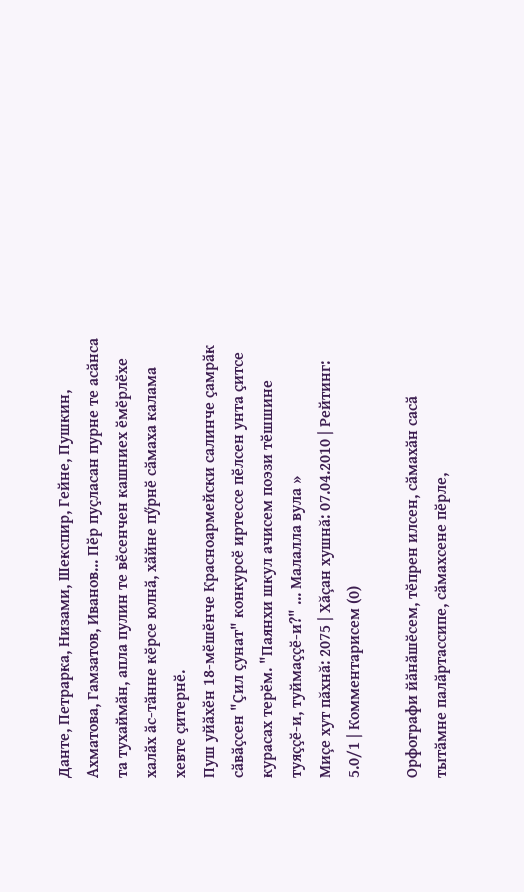Данте, Петрарка, Низами, Шекспир, Гейне, Пушкин, Ахматова, Гамзатов, Иванов... Пӗр пуҫласан пурне те асӑнса та тухаймӑн, апла пулин те вӗсенчен кашниех ӗмӗрлӗхе халӑх ӑс-тӑнне кӗрсе юлнӑ, хӑйне пӳрнӗ сӑмаха калама хевте ҫитернӗ.
Пуш уйӑхӗн 18-мӗшӗнче Красноармейски салинче ҫамрӑк сӑвӑҫсен "Ҫил ҫунат" конкурсӗ иртессе пӗлсен унта ҫитсе курасах терӗм. "Паянхи шкул ачисем поэзи тӗшшине туяҫҫӗ-и, туймаҫҫӗ-и?" ... Малалла вула »
Миçе хут пăхнă: 2075 | Хăçан хушнă: 07.04.2010 | Рейтинг: 5.0/1 | Комментарисем (0)

Орфографи йӑнӑшӗсем, тӗпрен илсен, сӑмахӑн сасӑ тытӑмне палӑртассипе, сӑмахсене пӗрле,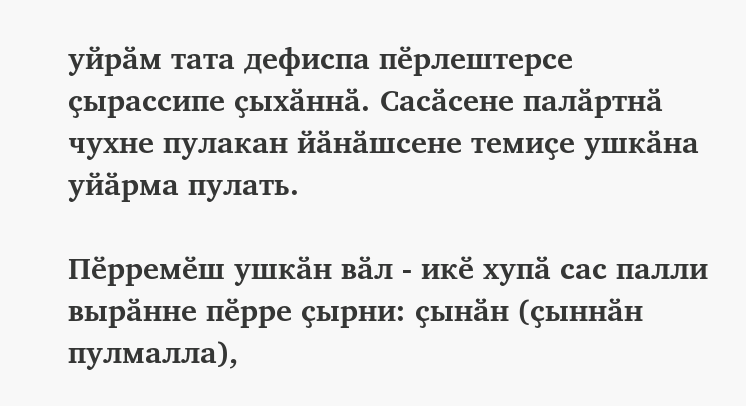уйрӑм тата дефиспа пӗрлештерсе ҫырассипе ҫыхӑннӑ. Сасӑсене палӑртнӑ чухне пулакан йӑнӑшсене темиҫе ушкӑна уйӑрма пулать.

Пӗрремӗш ушкӑн вӑл - икӗ хупӑ сас палли вырӑнне пӗрре ҫырни: ҫынӑн (ҫыннӑн пулмалла),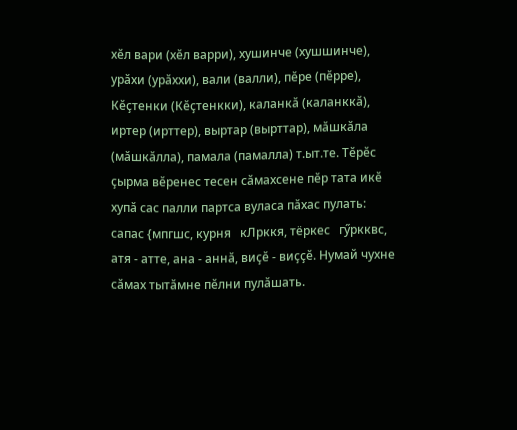хӗл вари (хӗл варри), хушинче (хушшинче), урӑхи (урӑххи), вали (валли), пӗре (пӗрре), Кӗҫтенки (Кӗҫтенкки), каланкӑ (каланккӑ), иртер (ирттер), выртар (вырттар), мӑшкӑла (мӑшкӑлла), памала (памалла) т.ыт.те. Тӗрӗс ҫырма вӗренес тесен сӑмахсене пӗр тата икӗ хупӑ сас палли партса вуласа пӑхас пулать: сапас {мпгшс, курня   кЛрккя, тёркес   гӳркквс, атя - атте, ана - аннӑ, виҫӗ - виҫҫӗ. Нумай чухне сӑмах тытӑмне пӗлни пулӑшать.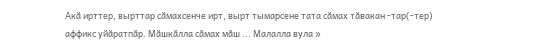Акӑ ирттер, вырттар сӑмахсенче ирт, вырт тымарсене тата сӑмах тӑвакан -тар(-тер) аффикс уйăратпӑр. Мӑшкӑлла сӑмах мӑш ... Малалла вула »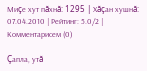Миçе хут пăхнă: 1295 | Хăçан хушнă: 07.04.2010 | Рейтинг: 5.0/2 | Комментарисем (0)

Çапла, утă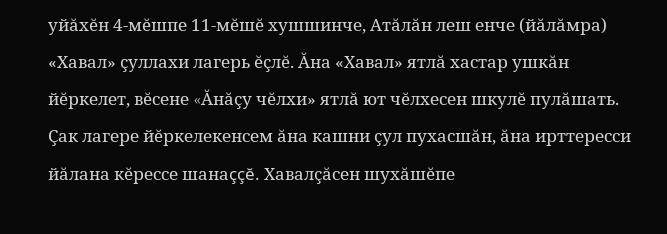уйăхĕн 4-мĕшпе 11-мĕшĕ хушшинче, Атăлăн леш енче (йăлăмра) «Хавал» çуллахи лагерь ĕçлĕ. Ăна «Хавал» ятлă хастар ушкăн йĕркелет, вĕсене «Ăнăçу чĕлхи» ятлă ют чĕлхесен шкулĕ пулăшать.
Çак лагере йĕркелекенсем ăна кашни çул пухасшăн, ăна ирттересси йăлана кĕрессе шанаççĕ. Хавалçăсен шухăшĕпе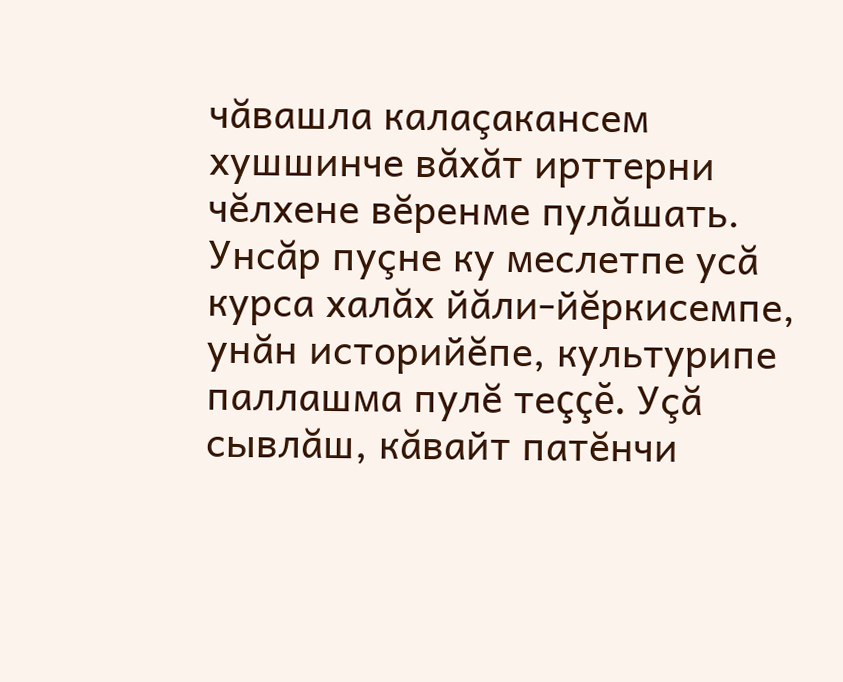чăвашла калаçакансем хушшинче вăхăт ирттерни чĕлхене вĕренме пулăшать. Унсăр пуçне ку меслетпе усă курса халăх йăли-йĕркисемпе, унăн историйĕпе, культурипе паллашма пулĕ теççĕ. Уçă сывлăш, кăвайт патĕнчи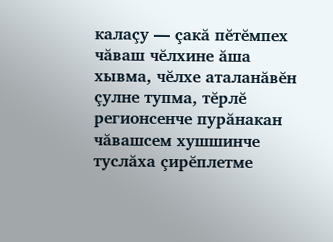калаçу — çакă пĕтĕмпех чăваш чĕлхине ăша хывма, чĕлхе аталанăвĕн çулне тупма, тĕрлĕ регионсенче пурăнакан чăвашсем хушшинче туслăха çирĕплетме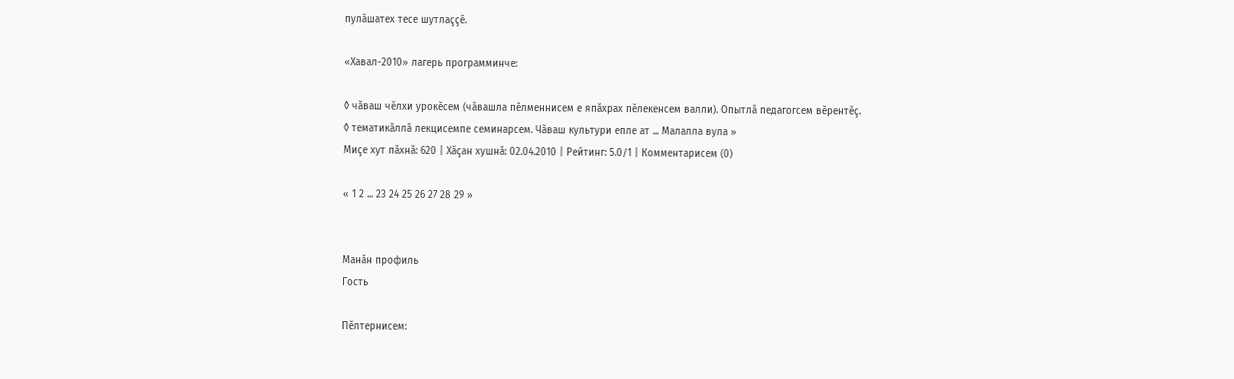пулăшатех тесе шутлаççĕ.

«Хавал-2010» лагерь программинче:

◊ чăваш чĕлхи урокĕсем (чăвашла пĕлменнисем е япăхрах пĕлекенсем валли). Опытлă педагогсем вĕрентĕç.
◊ тематикăллă лекцисемпе семинарсем. Чăваш культури епле ат ... Малалла вула »
Миçе хут пăхнă: 620 | Хăçан хушнă: 02.04.2010 | Рейтинг: 5.0/1 | Комментарисем (0)

« 1 2 ... 23 24 25 26 27 28 29 »


Манăн профиль
Гость

Пĕлтернисем: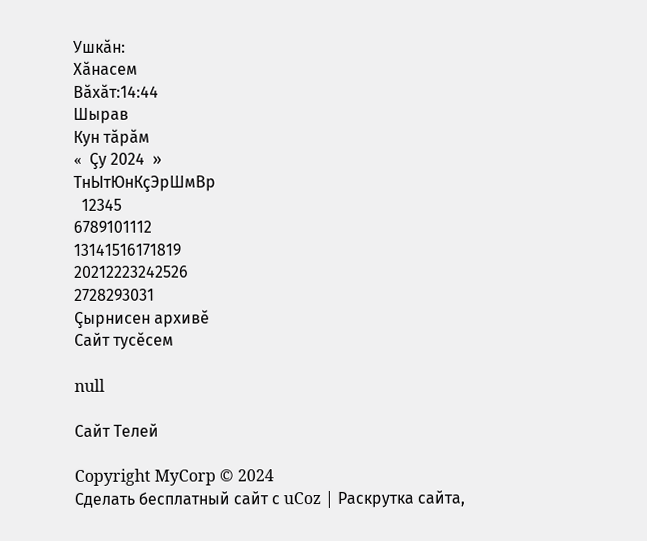Ушкăн:
Хăнасем
Вăхăт:14:44
Шырав
Кун тăрăм
«  Çу 2024  »
ТнЫтЮнКçЭрШмВр
  12345
6789101112
13141516171819
20212223242526
2728293031
Çырнисен архивĕ
Сайт тусĕсем

null

Сайт Телей

Copyright MyCorp © 2024
Сделать бесплатный сайт с uCoz | Раскрутка сайта,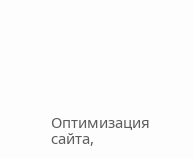Оптимизация сайта,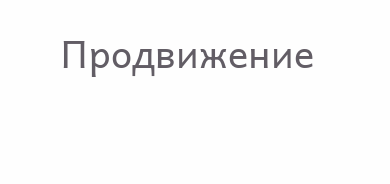Продвижение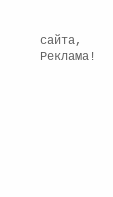сайта, Реклама!